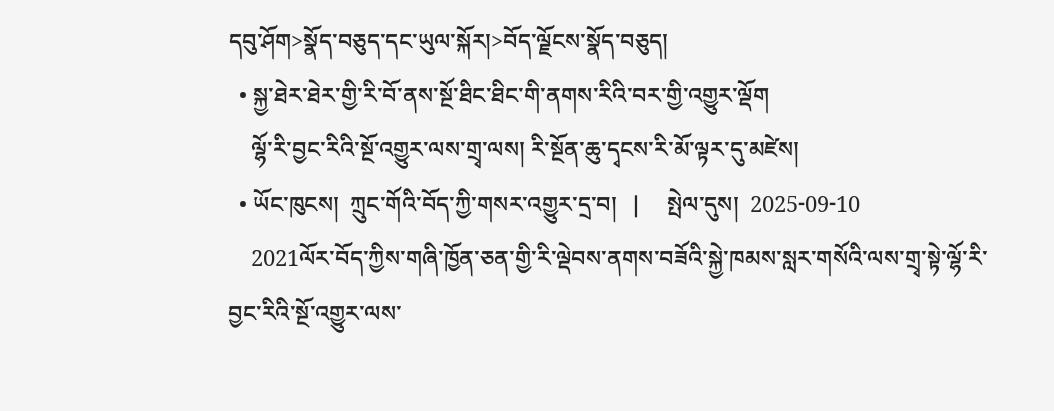དབུ་ཤོག>སྣོད་བཅུད་དང་ཡུལ་སྐོར།>བོད་ལྗོངས་སྣོད་བཅུད།
  • སྐྱ་ཐེར་ཐེར་གྱི་རི་བོ་ནས་སྔོ་ཐིང་ཐིང་གི་ནགས་རིའི་བར་གྱི་འགྱུར་ལྡོག
    ལྷོ་རི་བྱང་རིའི་སྔོ་འགྱུར་ལས་གྲྭ་ལས། རི་སྔོན་ཆུ་དྭངས་རི་མོ་ལྟར་དུ་མཛེས།
  • ཡོང་ཁུངས།  ཀྲུང་གོའི་བོད་ཀྱི་གསར་འགྱུར་དྲ་བ།   |     སྤེལ་དུས།  2025-09-10
    2021ལོར་བོད་ཀྱིས་གཞི་ཁྱོན་ཅན་གྱི་རི་ལྡེབས་ནགས་བཟོའི་སྐྱེ་ཁམས་སླར་གསོའི་ལས་གྲྭ་སྟེ་ལྷོ་རི་བྱང་རིའི་སྔོ་འགྱུར་ལས་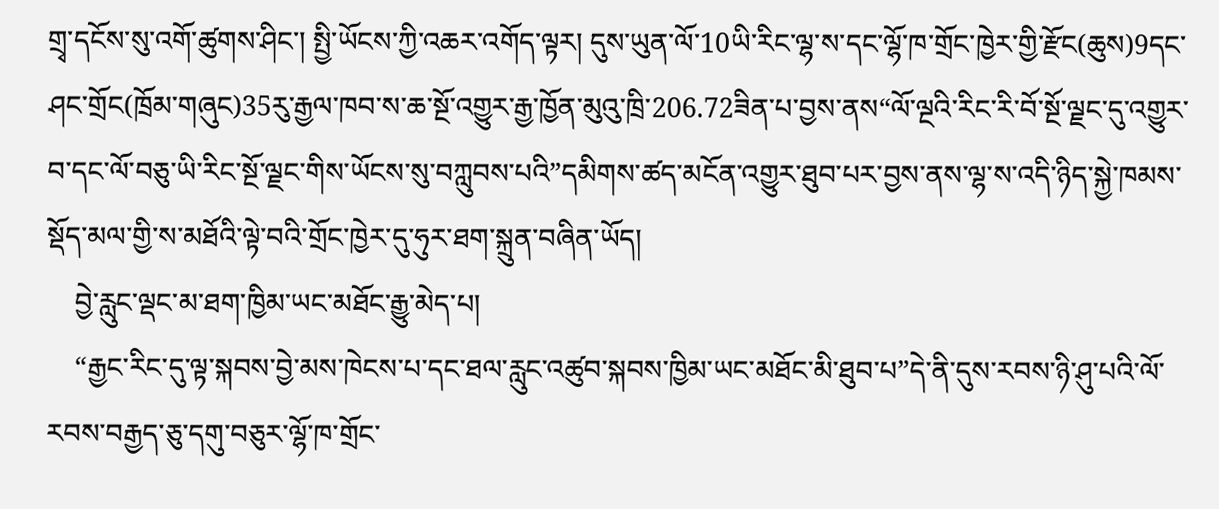གྲྭ་དངོས་སུ་འགོ་ཚུགས་ཤིང་། སྤྱི་ཡོངས་ཀྱི་འཆར་འགོད་ལྟར། དུས་ཡུན་ལོ་10ཡི་རིང་ལྷ་ས་དང་ལྷོ་ཁ་གྲོང་ཁྱེར་གྱི་རྫོང(ཆུས)9དང་ཤང་གྲོང(ཁྲོམ་གཞུང)35རུ་རྒྱལ་ཁབ་ས་ཆ་སྔོ་འགྱུར་རྒྱ་ཁྱོན་མུའུ་ཁྲི་206.72ཟིན་པ་བྱས་ནས“ལོ་ལྔའི་རིང་རི་བོ་སྔོ་ལྗང་དུ་འགྱུར་བ་དང་ལོ་བཅུ་ཡི་རིང་སྔོ་ལྗང་གིས་ཡོངས་སུ་བཀླུབས་པའི”དམིགས་ཚད་མངོན་འགྱུར་ཐུབ་པར་བྱས་ནས་ལྷ་ས་འདི་ཉིད་སྐྱེ་ཁམས་སྡོད་མལ་གྱི་ས་མཐོའི་ལྟེ་བའི་གྲོང་ཁྱེར་དུ་ཧུར་ཐག་སྐྲུན་བཞིན་ཡོད།
    བྱེ་རླུང་ལྡང་མ་ཐག་ཁྱིམ་ཡང་མཐོང་རྒྱུ་མེད་པ།
    “རྒྱང་རིང་དུ་ལྟ་སྐབས་བྱེ་མས་ཁེངས་པ་དང་ཐལ་རླུང་འཚུབ་སྐབས་ཁྱིམ་ཡང་མཐོང་མི་ཐུབ་པ”དེ་ནི་དུས་རབས་ཉི་ཤུ་པའི་ལོ་རབས་བརྒྱད་ཅུ་དགུ་བཅུར་ལྷོ་ཁ་གྲོང་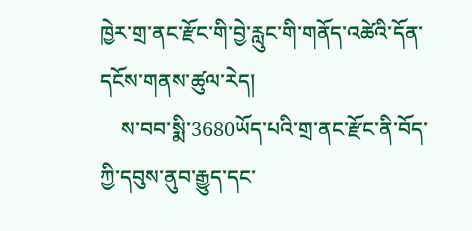ཁྱེར་གྲ་ནང་རྫོང་གི་བྱེ་རླུང་གི་གནོད་འཚེའི་དོན་དངོས་གནས་ཚུལ་རེད།
    ས་བབ་སྨི་3680ཡོད་པའི་གྲ་ནང་རྫོང་ནི་བོད་ཀྱི་དབུས་ནུབ་རྒྱུད་དང་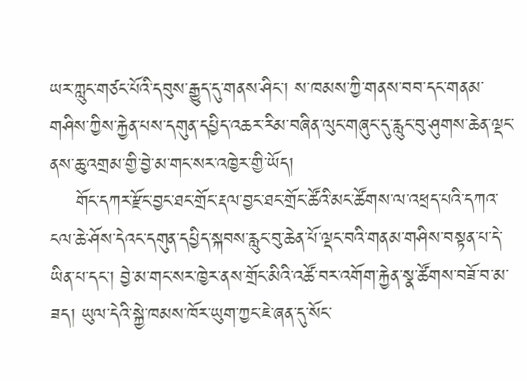ཡར་ཀླུང་གཙང་པོའི་དབུས་རྒྱུད་དུ་གནས་ཤིང་། ས་ཁམས་ཀྱི་གནས་བབ་དང་གནམ་གཤིས་ཀྱིས་རྐྱེན་པས་དགུན་དཔྱིད་འཆར་རིམ་བཞིན་ལུང་གཞུང་དུ་རླུང་བུ་ཤུགས་ཆེན་ལྡང་ནས་ཆུ་འགྲམ་གྱི་བྱེ་མ་གང་སར་འཁྱེར་གྱི་ཡོད།
    གོང་དཀར་རྫོང་བྱང་ཐང་གྲོང་རྡལ་བྱང་ཐང་གྲོང་ཚོའི་མང་ཚོགས་ལ་འཕྲད་པའི་དཀའ་ངལ་ཆེ་ཤོས་དེའང་དགུན་དཔྱིད་སྐབས་རླུང་བུ་ཆེན་པོ་ལྡང་བའི་གནམ་གཤིས་བསྟན་པ་དེ་ཡིན་པ་དང་། བྱེ་མ་གང་སར་ཁྱེར་ནས་གྲོང་མིའི་འཚོ་བར་འགོག་རྐྱེན་སྣ་ཚོགས་བཟོ་བ་མ་ཟད། ཡུལ་དེའི་སྐྱེ་ཁམས་ཁོར་ཡུག་ཀྱང་ཇེ་ཞན་དུ་སོང་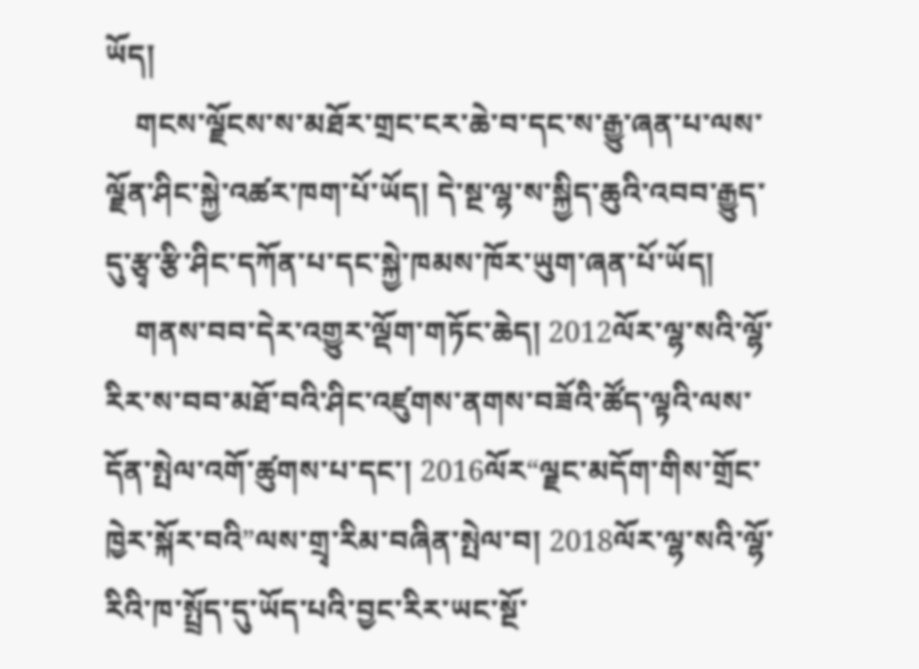ཡོད།
    གངས་ལྗོངས་ས་མཐོར་གྲང་ངར་ཆེ་བ་དང་ས་རྒྱུ་ཞན་པ་ལས་ལྗོན་ཤིང་སྐྱེ་འཚར་ཁག་པོ་ཡོད། དེ་སྔ་ལྷ་ས་སྐྱིད་ཆུའི་འབབ་རྒྱུད་དུ་རྩྭ་རྩི་ཤིང་དཀོན་པ་དང་སྐྱེ་ཁམས་ཁོར་ཡུག་ཞན་པོ་ཡོད།
    གནས་བབ་དེར་འགྱུར་ལྡོག་གཏོང་ཆེད། 2012ལོར་ལྷ་སའི་ལྷོ་རིར་ས་བབ་མཐོ་བའི་ཤིང་འཛུགས་ནགས་བཟོའི་ཚོད་ལྟའི་ལས་དོན་སྤེལ་འགོ་ཚུགས་པ་དང་། 2016ལོར“ལྗང་མདོག་གིས་གྲོང་ཁྱེར་སྐོར་བའི”ལས་གྲྭ་རིམ་བཞིན་སྤེལ་བ། 2018ལོར་ལྷ་སའི་ལྷོ་རིའི་ཁ་སྤྲོད་དུ་ཡོད་པའི་བྱང་རིར་ཡང་སྔོ་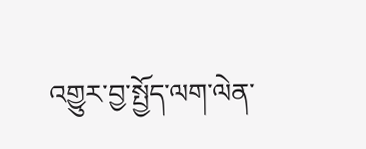འགྱུར་བྱ་སྤྱོད་ལག་ལེན་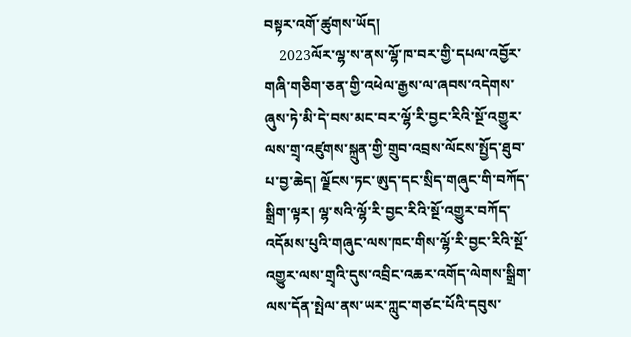བསྟར་འགོ་ཚུགས་ཡོད།
    2023ལོར་ལྷ་ས་ནས་ལྷོ་ཁ་བར་གྱི་དཔལ་འབྱོར་གཞི་གཅིག་ཅན་གྱི་འཕེལ་རྒྱས་ལ་ཞབས་འདེགས་ཞུས་ཏེ་མི་དེ་བས་མང་བར་ལྷོ་རི་བྱང་རིའི་སྔོ་འགྱུར་ལས་གྲྭ་འཛུགས་སྐྲུན་གྱི་གྲུབ་འབྲས་ལོངས་སྤྱོད་ཐུབ་པ་བྱ་ཆེད། ལྗོངས་ཏང་ཨུད་དང་སྲིད་གཞུང་གི་བཀོད་སྒྲིག་ལྟར། ལྷ་སའི་ལྷོ་རི་བྱང་རིའི་སྔོ་འགྱུར་བཀོད་འདོམས་པུའི་གཞུང་ལས་ཁང་གིས་ལྷོ་རི་བྱང་རིའི་སྔོ་འགྱུར་ལས་གྲྭའི་དུས་འབྲིང་འཆར་འགོད་ལེགས་སྒྲིག་ལས་དོན་སྤེལ་ནས་ཡར་ཀླུང་གཙང་པོའི་དབུས་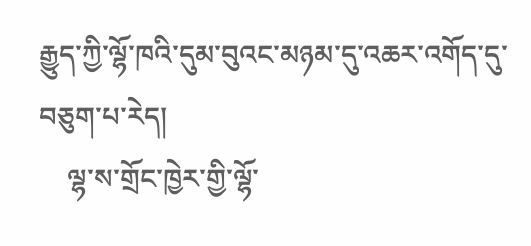རྒྱུད་ཀྱི་ལྷོ་ཁའི་དུམ་བུའང་མཉམ་དུ་འཆར་འགོད་དུ་བཅུག་པ་རེད།
    ལྷ་ས་གྲོང་ཁྱེར་གྱི་ལྷོ་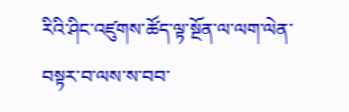རིའི་ཤིང་འཛུགས་ཚོད་ལྟ་སྔོན་ལ་ལག་ལེན་བསྟར་བ་ལས་ས་བབ་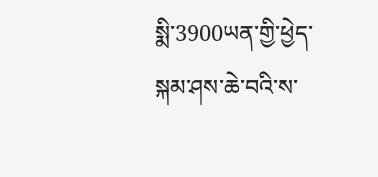སྨི་3900ཡན་གྱི་ཕྱེད་སྐམ་ཤས་ཆེ་བའི་ས་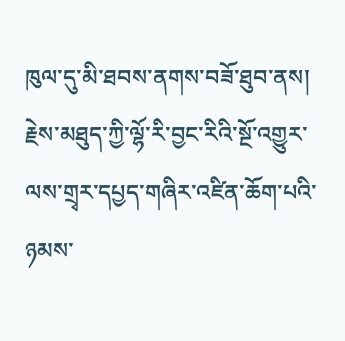ཁུལ་དུ་མི་ཐབས་ནགས་བཟོ་ཐུབ་ནས། རྗེས་མཐུད་ཀྱི་ལྷོ་རི་བྱང་རིའི་སྔོ་འགྱུར་ལས་གྲྭར་དཔྱད་གཞིར་འཛིན་ཆོག་པའི་ཉམས་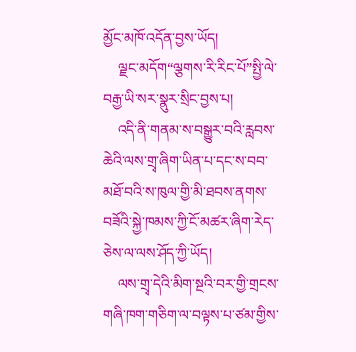མྱོང་མཁོ་འདོན་བྱས་ཡོད།
    ལྗང་མདོག“ལྕགས་རི་རིང་པོ”སྤྱི་ལེ་བརྒྱ་ཡི་སར་སྣུར་སྲིང་བྱས་པ།
    འདི་ནི་གནམ་ས་བསྒྱུར་བའི་རླབས་ཆེའི་ལས་གྲྭ་ཞིག་ཡིན་པ་དང་ས་བབ་མཐོ་བའི་ས་ཁུལ་གྱི་མི་ཐབས་ནགས་བཟོའི་སྐྱེ་ཁམས་ཀྱི་ངོ་མཚར་ཞིག་རེད་ཅེས་ལ་ལས་ཤོད་ཀྱི་ཡོད།
    ལས་གྲྭ་དེའི་མིག་སྔའི་བར་གྱི་གྲངས་གཞི་ཁག་གཅིག་ལ་བལྟས་པ་ཙམ་གྱིས་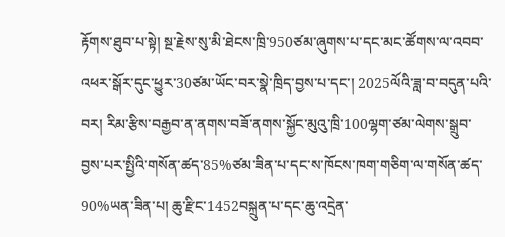རྟོགས་ཐུབ་པ་སྟེ། སྔ་རྗེས་སུ་མི་ཐེངས་ཁྲི་950ཙམ་ཞུགས་པ་དང་མང་ཚོགས་ལ་འབབ་འཕར་སྒོར་དུང་ཕྱུར་30ཙམ་ཡོང་བར་སྣེ་ཁྲིད་བྱས་པ་དང་། 2025ལོའི་ཟླ་བ་བདུན་པའི་བར། རིམ་རྩིས་བརྒྱབ་ན་ནགས་བཟོ་ནགས་སྐྱོང་མུའུ་ཁྲི་100ལྷག་ཙམ་ལེགས་སྒྲུབ་བྱས་པར་སྤྱིའི་གསོན་ཚད་85%ཙམ་ཟིན་པ་དང་ས་ཁོངས་ཁག་གཅིག་ལ་གསོན་ཚད་90%ཡན་ཟིན་པ། ཆུ་རྫིང་1452བསྐྲུན་པ་དང་ཆུ་འདྲེན་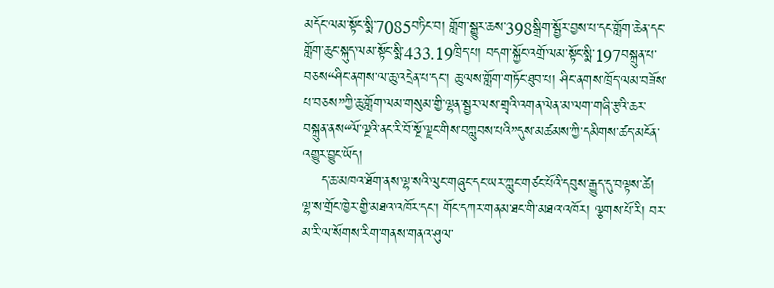མདོང་ལམ་སྟོང་སྨི་7085བཏིང་བ། གློག་སྒྱུར་ཆས་398སྒྲིག་སྦྱོར་བྱས་པ་དང་གློག་ཆེན་དང་གློག་ཆུང་སྐུད་ལམ་སྟོང་སྨི་433.19ཁྲིད་པ། བདག་སྐྱོང་འགྲོ་ལམ་སྟོང་སྨི་197བསྐྲུན་པ་བཅས“ཤིང་ནགས་ལ་ཆུ་འདྲེན་པ་དང་། ཆུ་ལས་གློག་གཏོང་ཐུབ་པ། ཤིང་ནགས་ཁྲོད་ལམ་བཟོས་པ་བཅས”ཀྱི་ཆུ་གློག་ལམ་གསུམ་གྱི་ལྷན་སྦྱར་ལས་གྲྭའི་འགན་ལེན་མ་ལག་གཞི་རྩའི་ཆར་བསྐྲུན་ནས“ལོ་ལྔའི་ནང་རི་བོ་སྔོ་ལྗང་གིས་བཀླུབས་པའི”དུས་མཚམས་ཀྱི་དམིགས་ཚད་མངོན་འགྱུར་བྱུང་ཡོད།
    ད་ཆ་མཁའ་ཐོག་ནས་ལྷ་སའི་ལུང་གཞུང་དང་ཡར་ཀླུང་གཙང་པོའི་དབུས་རྒྱུད་དུ་བལྟས་ཚེ། ལྷ་ས་གྲོང་ཁྱེར་གྱི་མཐའ་འཁོར་དང་། གོང་དཀར་གནམ་ཐང་གི་མཐའ་འཁོར། ལྕགས་པོ་རི། བར་མ་རི་ལ་སོགས་རིག་གནས་གནའ་ཤུལ་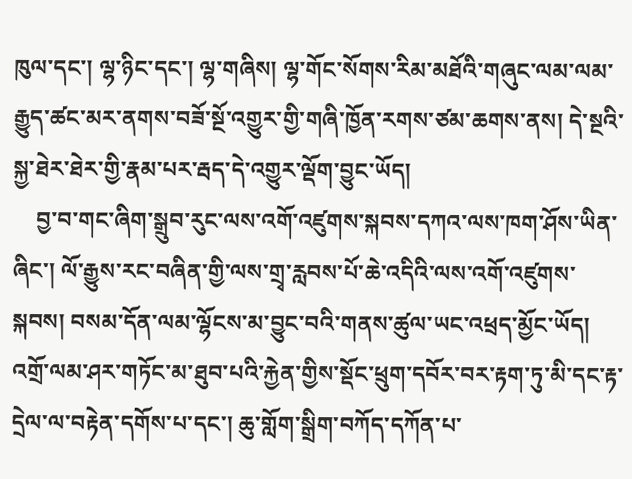ཁུལ་དང་། ལྷ་ཉིང་དང་། ལྷ་གཞིས། ལྷ་གོང་སོགས་རིམ་མཐོའི་གཞུང་ལམ་ལམ་རྒྱུད་ཚང་མར་ནགས་བཟོ་སྔོ་འགྱུར་གྱི་གཞི་ཁྱོན་རགས་ཙམ་ཆགས་ནས། དེ་སྔའི་སྐྱ་ཐེར་ཐེར་གྱི་རྣམ་པར་རྦད་དེ་འགྱུར་ལྡོག་བྱུང་ཡོད།
    བྱ་བ་གང་ཞིག་སྒྲུབ་རུང་ལས་འགོ་འཛུགས་སྐབས་དཀའ་ལས་ཁག་ཤོས་ཡིན་ཞིང་། ལོ་རྒྱུས་རང་བཞིན་གྱི་ལས་གྲྭ་རླབས་པོ་ཆེ་འདིའི་ལས་འགོ་འཛུགས་སྐབས། བསམ་དོན་ལམ་ལྷོངས་མ་བྱུང་བའི་གནས་ཚུལ་ཡང་འཕྲད་མྱོང་ཡོད། འགྲོ་ལམ་ཤར་གཏོང་མ་ཐུབ་པའི་རྐྱེན་གྱིས་སྡོང་ཕྲུག་དབོར་བར་རྟག་ཏུ་མི་དང་རྟ་དྲེལ་ལ་བརྟེན་དགོས་པ་དང་། ཆུ་གློག་སྒྲིག་བཀོད་དཀོན་པ་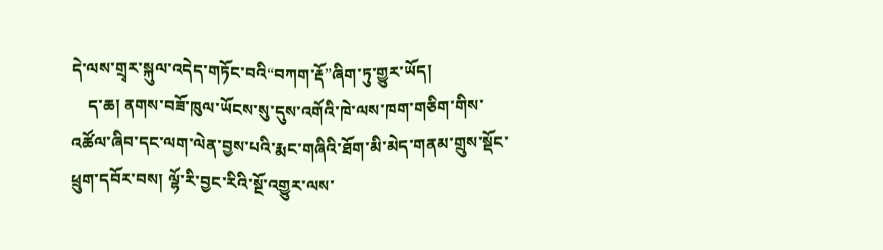དེ་ལས་གྲྭར་སྐུལ་འདེད་གཏོང་བའི“བཀག་རྡོ”ཞིག་ཏུ་གྱུར་ཡོད།
    ད་ཆ། ནགས་བཟོ་ཁུལ་ཡོངས་སུ་དུས་འགོའི་ཁེ་ལས་ཁག་གཅིག་གིས་འཚོལ་ཞིབ་དང་ལག་ལེན་བྱས་པའི་རྨང་གཞིའི་ཐོག་མི་མེད་གནམ་གྲུས་སྡོང་ཕྲུག་དབོར་བས། ལྷོ་རི་བྱང་རིའི་སྔོ་འགྱུར་ལས་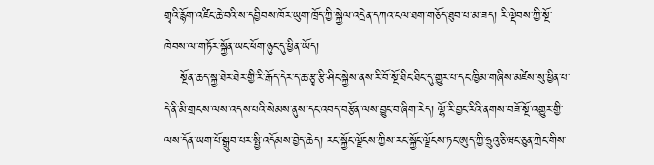གྲྭའི་རྙོག་འཛིང་ཆེ་བའི་ས་དབྱིབས་ཁོར་ཡུག་ཁྲོད་ཀྱི་སྐྱེལ་འདྲེན་དཀའ་ངལ་ཐག་གཅོད་ཐུབ་པ་མ་ཟད། རི་ལྡེབས་ཀྱི་སྔོ་ཁེབས་ལ་གཏོར་སྐྱོན་ཡང་ཕོག་ཉུང་དུ་ཕྱིན་ཡོད།
    སྔོན་ཆད་སྐྱ་ཐེར་ཐེར་གྱི་རི་རྒོད་དེར་ད་ཆ་རྩྭ་རྩི་ཤིང་སྐྱེས་ནས་རི་བོ་སྔོ་ཐིང་ཐིང་དུ་གྱུར་པ་དང་ཁྱིམ་གཞིས་མཛེས་སུ་ཕྱིན་པ་དེ་ནི་མི་གྲངས་ལས་འདས་པའི་སེམས་ནུས་དང་འབད་བརྩོན་ལས་བྱུང་བ་ཞིག་རེད། ལྷོ་རི་བྱང་རིའི་ནགས་བཟོ་སྔོ་འགྱུར་གྱི་ལས་དོན་ཡག་པོ་སྒྲུབ་པར་སྤྱི་འདོམས་བྱེད་ཆེད། རང་སྐྱོང་ལྗོངས་ཀྱིས་རང་སྐྱོང་ལྗོངས་ཏང་ཨུད་ཀྱི་ཧྲུའུ་ཅི་ཝང་ཅུན་ཀྲེང་གིས་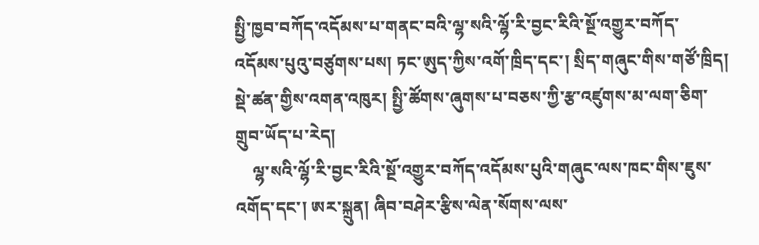སྤྱི་ཁྱབ་བཀོད་འདོམས་པ་གནང་བའི་ལྷ་སའི་ལྷོ་རི་བྱང་རིའི་སྔོ་འགྱུར་བཀོད་འདོམས་པུའུ་བཙུགས་པས། ཏང་ཨུད་ཀྱིས་འགོ་ཁྲིད་དང་། སྲིད་གཞུང་གིས་གཙོ་ཁྲིད། སྡེ་ཚན་གྱིས་འགན་འཁུར། སྤྱི་ཚོགས་ཞུགས་པ་བཅས་ཀྱི་རྩ་འཛུགས་མ་ལག་ཅིག་གྲུབ་ཡོད་པ་རེད།
    ལྷ་སའི་ལྷོ་རི་བྱང་རིའི་སྔོ་འགྱུར་བཀོད་འདོམས་པུའི་གཞུང་ལས་ཁང་གིས་ཇུས་འགོད་དང་། ཨར་སྐྲུན། ཞིབ་བཤེར་རྩིས་ལེན་སོགས་ལས་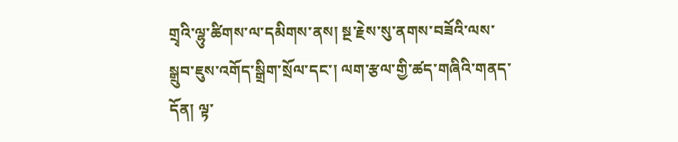གྲྭའི་ལྷུ་ཚིགས་ལ་དམིགས་ནས། སྔ་རྗེས་སུ་ནགས་བཟོའི་ལས་སྒྲུབ་ཇུས་འགོད་སྒྲིག་སྲོལ་དང་། ལག་རྩལ་གྱི་ཚད་གཞིའི་གནད་དོན། ལྟ་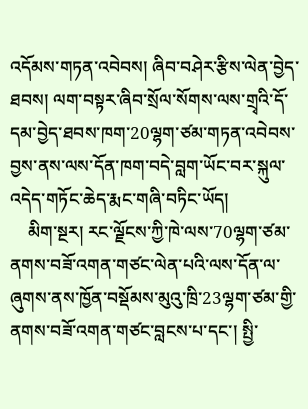འདོམས་གཏན་འབེབས། ཞིབ་བཤེར་རྩིས་ལེན་བྱེད་ཐབས། ལག་བསྟར་ཞིབ་སྲོལ་སོགས་ལས་གྲྭའི་དོ་དམ་བྱེད་ཐབས་ཁག་20ལྷག་ཙམ་གཏན་འབེབས་བྱས་ནས་ལས་དོན་ཁག་བདེ་བླག་ཡོང་བར་སྐུལ་འདེད་གཏོང་ཆེད་རྨང་གཞི་བཏིང་ཡོད།
    མིག་སྔར། རང་ལྗོངས་ཀྱི་ཁེ་ལས་70ལྷག་ཙམ་ནགས་བཟོ་འགན་གཙང་ལེན་པའི་ལས་དོན་ལ་ཞུགས་ནས་ཁྱོན་བསྡོམས་མུའུ་ཁྲི་23ལྷག་ཙམ་གྱི་ནགས་བཟོ་འགན་གཙང་བླངས་པ་དང་། སྤྱི་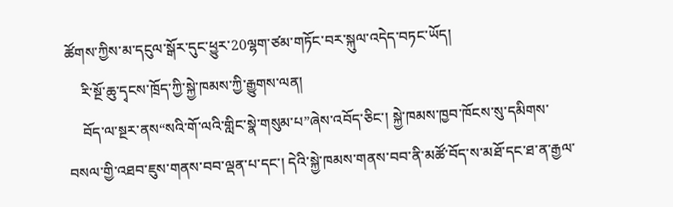ཚོགས་ཀྱིས་མ་དངུལ་སྒོར་དུང་ཕྱུར་20ལྷག་ཙམ་གཏོང་བར་སྐུལ་འདེད་བཏང་ཡོད།
    རི་སྔོ་ཆུ་དྭངས་ཁྲོད་ཀྱི་སྐྱེ་ཁམས་ཀྱི་རྒྱུགས་ལན།
    བོད་ལ་སྔར་ནས“སའི་གོ་ལའི་གླིང་སྣེ་གསུམ་པ”ཞེས་འབོད་ཅིང་། སྐྱེ་ཁམས་ཁྱབ་ཁོངས་སུ་དམིགས་བསལ་གྱི་འཐབ་ཇུས་གནས་བབ་ལྡན་པ་དང་། དེའི་སྐྱེ་ཁམས་གནས་བབ་ནི་མཚོ་བོད་ས་མཐོ་དང་ཐ་ན་རྒྱལ་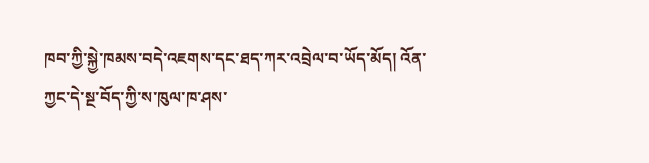ཁབ་ཀྱི་སྐྱེ་ཁམས་བདེ་འཇགས་དང་ཐད་ཀར་འབྲེལ་བ་ཡོད་མོད། འོན་ཀྱང་དེ་སྔ་བོད་ཀྱི་ས་ཁུལ་ཁ་ཤས་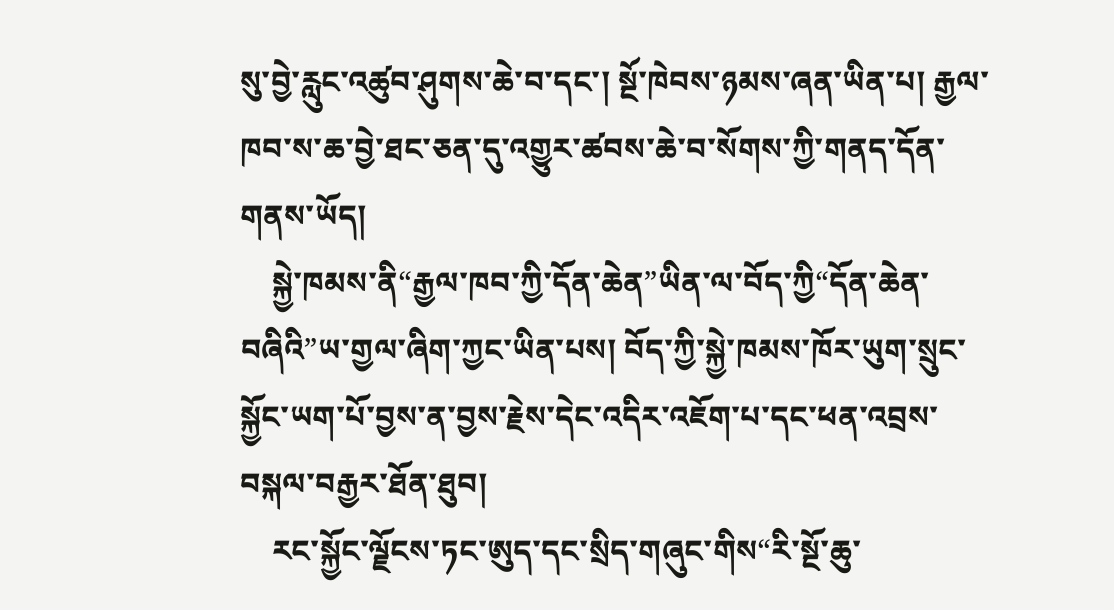སུ་བྱེ་རླུང་འཚུབ་ཤུགས་ཆེ་བ་དང་། སྔོ་ཁེབས་ཉམས་ཞན་ཡིན་པ། རྒྱལ་ཁབ་ས་ཆ་བྱེ་ཐང་ཅན་དུ་འགྱུར་ཚབས་ཆེ་བ་སོགས་ཀྱི་གནད་དོན་གནས་ཡོད།
    སྐྱེ་ཁམས་ནི“རྒྱལ་ཁབ་ཀྱི་དོན་ཆེན”ཡིན་ལ་བོད་ཀྱི“དོན་ཆེན་བཞིའི”ཡ་གྱལ་ཞིག་ཀྱང་ཡིན་པས། བོད་ཀྱི་སྐྱེ་ཁམས་ཁོར་ཡུག་སྲུང་སྐྱོང་ཡག་པོ་བྱས་ན་བྱས་རྗེས་དེང་འདིར་འཇོག་པ་དང་ཕན་འབྲས་བསྐལ་བརྒྱར་ཐོན་ཐུབ།
    རང་སྐྱོང་ལྗོངས་ཏང་ཨུད་དང་སྲིད་གཞུང་གིས“རི་སྔོ་ཆུ་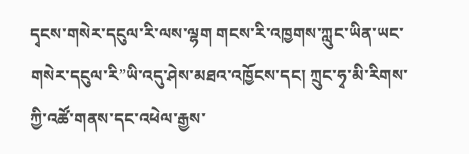དྭངས་གསེར་དངུལ་རི་ལས་ལྷག གངས་རི་འཁྱགས་ཀླུང་ཡིན་ཡང་གསེར་དངུལ་རི”ཡི་འདུ་ཤེས་མཐའ་འཁྱོངས་དང། ཀྲུང་ཧྭ་མི་རིགས་ཀྱི་འཚོ་གནས་དང་འཕེལ་རྒྱས་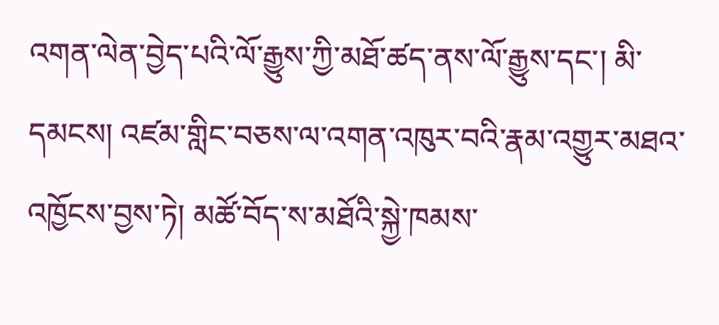འགན་ལེན་བྱེད་པའི་ལོ་རྒྱུས་ཀྱི་མཐོ་ཚད་ནས་ལོ་རྒྱུས་དང་། མི་དམངས། འཛམ་གླིང་བཅས་ལ་འགན་འཁུར་བའི་རྣམ་འགྱུར་མཐའ་འཁྱོངས་བྱས་ཏེ། མཚོ་བོད་ས་མཐོའི་སྐྱེ་ཁམས་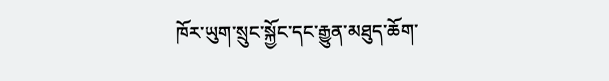ཁོར་ཡུག་སྲུང་སྐྱོང་དང་རྒྱུན་མཐུད་ཆོག་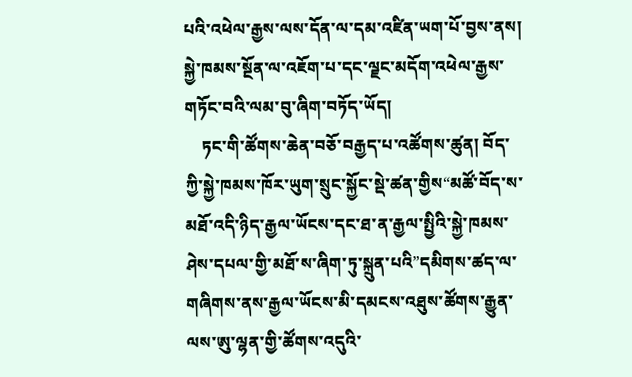པའི་འཕེལ་རྒྱས་ལས་དོན་ལ་དམ་འཛིན་ཡག་པོ་བྱས་ནས། སྐྱེ་ཁམས་སྔོན་ལ་འཇོག་པ་དང་ལྗང་མདོག་འཕེལ་རྒྱས་གཏོང་བའི་ལམ་བུ་ཞིག་བཏོད་ཡོད།
    ཏང་གི་ཚོགས་ཆེན་བཅོ་བརྒྱད་པ་འཚོགས་ཚུན། བོད་ཀྱི་སྐྱེ་ཁམས་ཁོར་ཡུག་སྲུང་སྐྱོང་སྡེ་ཚན་གྱིས“མཚོ་བོད་ས་མཐོ་འདི་ཉིད་རྒྱལ་ཡོངས་དང་ཐ་ན་རྒྱལ་སྤྱིའི་སྐྱེ་ཁམས་ཤེས་དཔལ་གྱི་མཐོ་ས་ཞིག་ཏུ་སྐྲུན་པའི”དམིགས་ཚད་ལ་གཞིགས་ནས་རྒྱལ་ཡོངས་མི་དམངས་འཐུས་ཚོགས་རྒྱུན་ལས་ཨུ་ལྷན་གྱི་ཚོགས་འདུའི་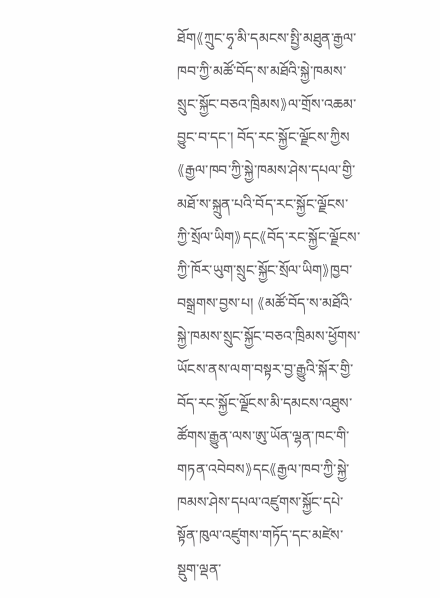ཐོག《ཀྲུང་ཧྭ་མི་དམངས་སྤྱི་མཐུན་རྒྱལ་ཁབ་ཀྱི་མཚོ་བོད་ས་མཐོའི་སྐྱེ་ཁམས་སྲུང་སྐྱོང་བཅའ་ཁྲིམས》ལ་གྲོས་འཆམ་བྱུང་བ་དང་། བོད་རང་སྐྱོང་ལྗོངས་ཀྱིས《རྒྱལ་ཁབ་ཀྱི་སྐྱེ་ཁམས་ཤེས་དཔལ་གྱི་མཐོ་ས་སྐྲུན་པའི་བོད་རང་སྐྱོང་ལྗོངས་ཀྱི་སྲོལ་ཡིག》དང《བོད་རང་སྐྱོང་ལྗོངས་ཀྱི་ཁོར་ཡུག་སྲུང་སྐྱོང་སྲོལ་ཡིག》ཁྱབ་བསྒྲགས་བྱས་པ། 《མཚོ་བོད་ས་མཐོའི་སྐྱེ་ཁམས་སྲུང་སྐྱོང་བཅའ་ཁྲིམས་ཕྱོགས་ཡོངས་ནས་ལག་བསྟར་བྱ་རྒྱུའི་སྐོར་གྱི་བོད་རང་སྐྱོང་ལྗོངས་མི་དམངས་འཐུས་ཚོགས་རྒྱུན་ལས་ཨུ་ཡོན་ལྷན་ཁང་གི་གཏན་འབེབས》དང《རྒྱལ་ཁབ་ཀྱི་སྐྱེ་ཁམས་ཤེས་དཔལ་འཛུགས་སྐྱོང་དཔེ་སྟོན་ཁུལ་འཛུགས་གཏོད་དང་མཛེས་སྡུག་ལྡན་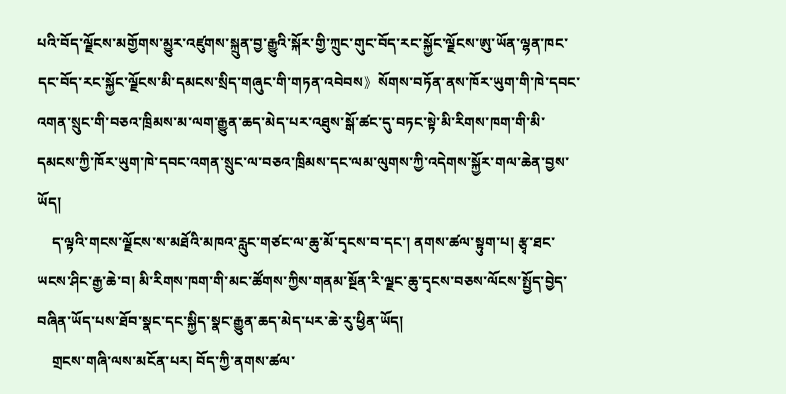པའི་བོད་ལྗོངས་མགྱོགས་མྱུར་འཛུགས་སྐྲུན་བྱ་རྒྱུའི་སྐོར་གྱི་ཀྲུང་གུང་བོད་རང་སྐྱོང་ལྗོངས་ཨུ་ཡོན་ལྷན་ཁང་དང་བོད་རང་སྐྱོང་ལྗོངས་མི་དམངས་སྲིད་གཞུང་གི་གཏན་འབེབས》སོགས་བཏོན་ནས་ཁོར་ཡུག་གི་ཁེ་དབང་འགན་སྲུང་གི་བཅའ་ཁྲིམས་མ་ལག་རྒྱུན་ཆད་མེད་པར་འཐུས་སྒོ་ཚང་དུ་བཏང་སྟེ་མི་རིགས་ཁག་གི་མི་དམངས་ཀྱི་ཁོར་ཡུག་ཁེ་དབང་འགན་སྲུང་ལ་བཅའ་ཁྲིམས་དང་ལམ་ལུགས་ཀྱི་འདེགས་སྐྱོར་གལ་ཆེན་བྱས་ཡོད།
    ད་ལྟའི་གངས་ལྗོངས་ས་མཐོའི་མཁའ་རླུང་གཙང་ལ་ཆུ་མོ་དྭངས་བ་དང་། ནགས་ཚལ་སྟུག་པ། རྩྭ་ཐང་ཡངས་ཤིང་རྒྱ་ཆེ་བ། མི་རིགས་ཁག་གི་མང་ཚོགས་ཀྱིས་གནམ་སྔོན་རི་ལྗང་ཆུ་དྭངས་བཅས་ལོངས་སྤྱོད་བྱེད་བཞིན་ཡོད་པས་ཐོབ་སྣང་དང་སྐྱིད་སྣང་རྒྱུན་ཆད་མེད་པར་ཆེ་རུ་ཕྱིན་ཡོད།
    གྲངས་གཞི་ལས་མངོན་པར། བོད་ཀྱི་ནགས་ཚལ་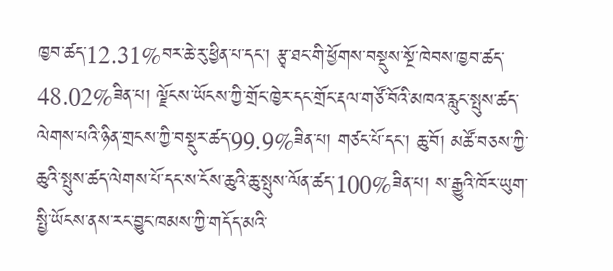ཁྱབ་ཚད་12.31%བར་ཆེ་རུ་ཕྱིན་པ་དང་། རྩྭ་ཐང་གི་ཕྱོགས་བསྡུས་སྔོ་ཁེབས་ཁྱབ་ཚད་48.02%ཟིན་པ། ལྗོངས་ཡོངས་ཀྱི་གྲོང་ཁྱེར་དང་གྲོང་རྡལ་གཙོ་བོའི་མཁའ་རླུང་སྤུས་ཚད་ལེགས་པའི་ཉིན་གྲངས་ཀྱི་བསྡུར་ཚད་99.9%ཟིན་པ། གཙང་པོ་དང་། ཆུ་བོ། མཚོ་བཅས་ཀྱི་ཆུའི་སྤུས་ཚད་ལེགས་པོ་དང་ས་ངོས་ཆུའི་ཆུ་སྤུས་ལོན་ཚད་100%ཟིན་པ། ས་རྒྱུའི་ཁོར་ཡུག་སྤྱི་ཡོངས་ནས་རང་བྱུང་ཁམས་ཀྱི་གདོད་མའི་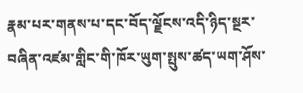རྣམ་པར་གནས་པ་དང་བོད་ལྗོངས་འདི་ཉིད་སྔར་བཞིན་འཛམ་གླིང་གི་ཁོར་ཡུག་སྤུས་ཚད་ཡག་ཤོས་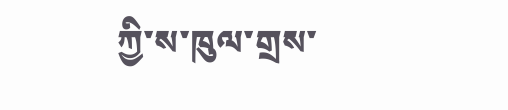ཀྱི་ས་ཁུལ་གྲས་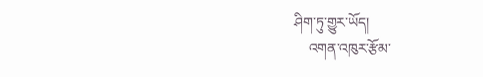ཤིག་ཏུ་གྱུར་ཡོད།
    འགན་འཁུར་རྩོམ་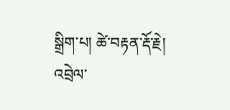སྒྲིག་པ། ཚེ་བརྟན་རྡོ་རྗེ།
འབྲེལ་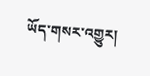ཡོད་གསར་འགྱུར།